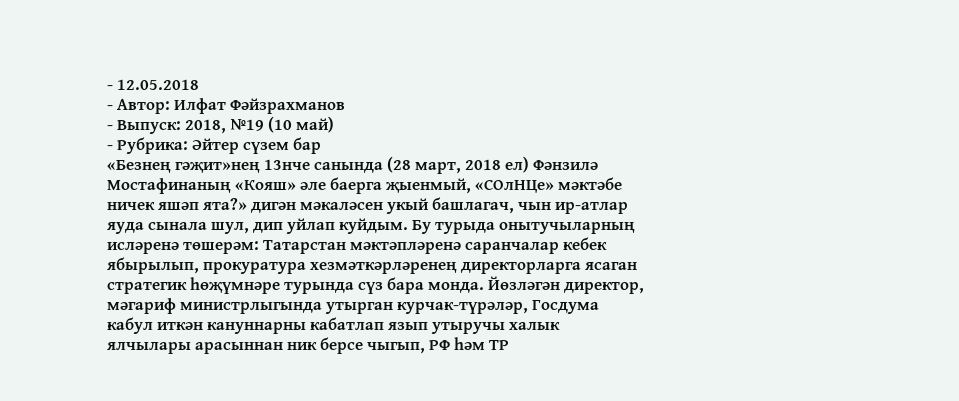- 12.05.2018
- Автор: Илфат Фәйзрахманов
- Выпуск: 2018, №19 (10 май)
- Рубрика: Әйтер сүзем бар
«Безнең гәҗит»нең 13нче санында (28 март, 2018 ел) Фәнзилә Мостафинаның «Кояш» әле баерга җыенмый, «СОлНЦе» мәктәбе ничек яшәп ята?» дигән мәкаләсен укый башлагач, чын ир-атлар яуда сынала шул, дип уйлап куйдым. Бу турыда онытучыларның исләренә төшерәм: Татарстан мәктәпләренә саранчалар кебек ябырылып, прокуратура хезмәткәрләренең директорларга ясаган стратегик һөҗүмнәре турында сүз бара монда. Йөзләгән директор, мәгариф министрлыгында утырган курчак-түрәләр, Госдума кабул иткән кануннарны кабатлап язып утыручы халык ялчылары арасыннан ник берсе чыгып, РФ һәм ТР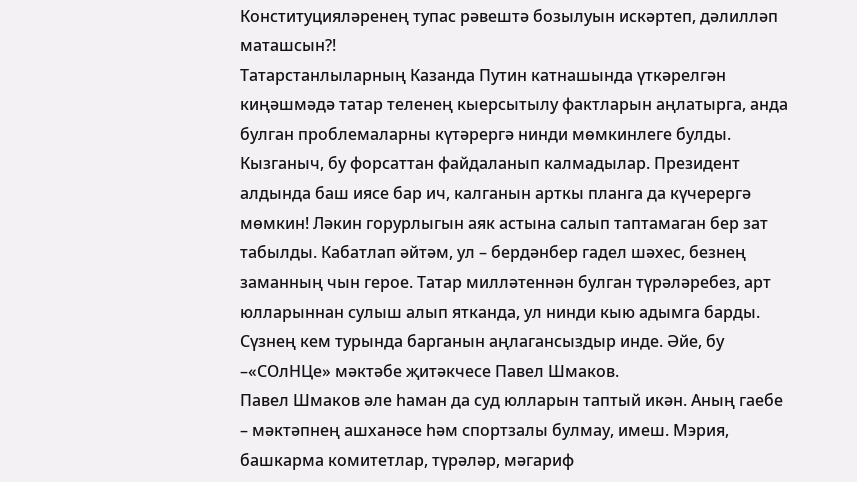Конституцияләренең тупас рәвештә бозылуын искәртеп, дәлилләп маташсын?!
Татарстанлыларның Казанда Путин катнашында үткәрелгән киңәшмәдә татар теленең кыерсытылу фактларын аңлатырга, анда булган проблемаларны күтәрергә нинди мөмкинлеге булды. Кызганыч, бу форсаттан файдаланып калмадылар. Президент алдында баш иясе бар ич, калганын арткы планга да күчерергә мөмкин! Ләкин горурлыгын аяк астына салып таптамаган бер зат табылды. Кабатлап әйтәм, ул – бердәнбер гадел шәхес, безнең заманның чын герое. Татар милләтеннән булган түрәләребез, арт юлларыннан сулыш алып ятканда, ул нинди кыю адымга барды. Сүзнең кем турында барганын аңлагансыздыр инде. Әйе, бу –«СОлНЦе» мәктәбе җитәкчесе Павел Шмаков.
Павел Шмаков әле һаман да суд юлларын таптый икән. Аның гаебе – мәктәпнең ашханәсе һәм спортзалы булмау, имеш. Мэрия, башкарма комитетлар, түрәләр, мәгариф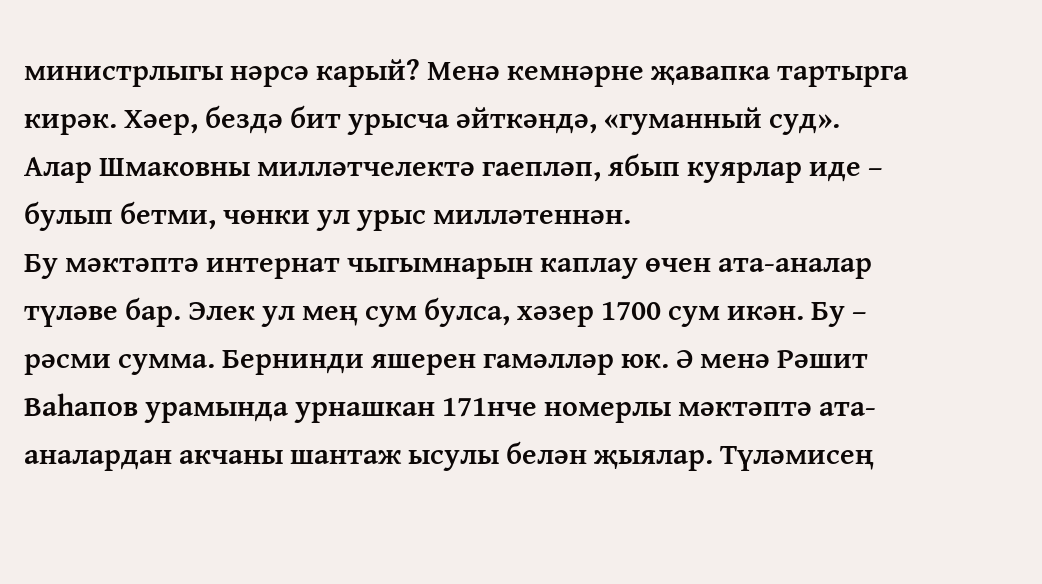министрлыгы нәрсә карый? Менә кемнәрне җавапка тартырга кирәк. Хәер, бездә бит урысча әйткәндә, «гуманный суд». Алар Шмаковны милләтчелектә гаепләп, ябып куярлар иде – булып бетми, чөнки ул урыс милләтеннән.
Бу мәктәптә интернат чыгымнарын каплау өчен ата-аналар түләве бар. Элек ул мең сум булса, хәзер 1700 сум икән. Бу – рәсми сумма. Бернинди яшерен гамәлләр юк. Ә менә Рәшит Ваһапов урамында урнашкан 171нче номерлы мәктәптә ата-аналардан акчаны шантаж ысулы белән җыялар. Түләмисең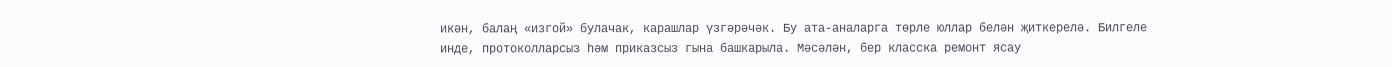икән, балаң «изгой» булачак, карашлар үзгәрәчәк. Бу ата-аналарга төрле юллар белән җиткерелә. Билгеле инде, протоколларсыз һәм приказсыз гына башкарыла. Мәсәлән, бер класска ремонт ясау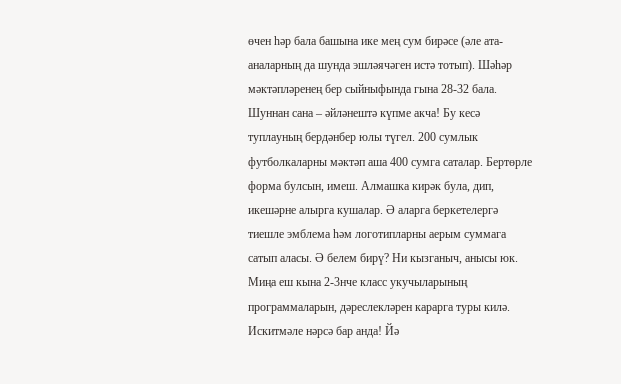өчен һәр бала башына ике мең сум бирәсе (әле ата-аналарның да шунда эшләячәген истә тотып). Шәһәр мәктәпләренең бер сыйныфында гына 28-32 бала. Шуннан сана – әйләнештә күпме акча! Бу кесә туплауның бердәнбер юлы түгел. 200 сумлык футболкаларны мәктәп аша 400 сумга саталар. Бертөрле форма булсын, имеш. Алмашка кирәк була, дип, икешәрне алырга кушалар. Ә аларга беркетелергә тиешле эмблема һәм логотипларны аерым суммага сатып аласы. Ә белем бирү? Ни кызганыч, анысы юк.
Миңа еш кына 2-3нче класс укучыларының программаларын, дәреслекләрен карарга туры килә. Искитмәле нәрсә бар анда! Йә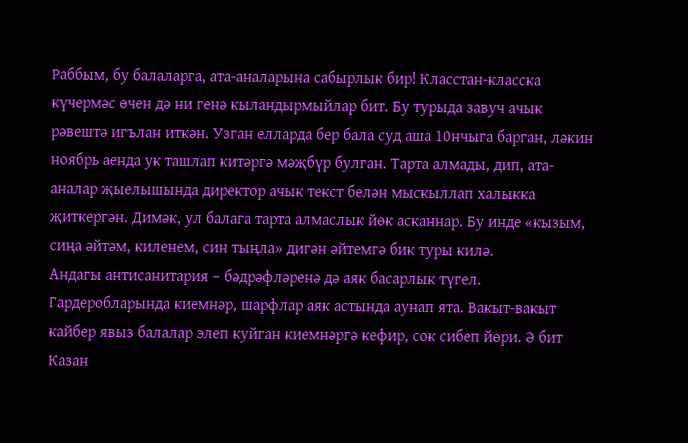Раббым, бу балаларга, ата-аналарына сабырлык бир! Класстан-класска күчермәс өчен дә ни генә кыландырмыйлар бит. Бу турыда завуч ачык рәвештә игълан иткән. Узган елларда бер бала суд аша 10нчыга барган, ләкин ноябрь аенда ук ташлап китәргә мәҗбүр булган. Тарта алмады, дип, ата-аналар җыелышында директор ачык текст белән мыскыллап халыкка җиткергән. Димәк, ул балага тарта алмаслык йөк асканнар. Бу инде «кызым, сиңа әйтәм, киленем, син тыңла» дигән әйтемгә бик туры килә.
Андагы антисанитария – бәдрәфләренә дә аяк басарлык түгел. Гардеробларында киемнәр, шарфлар аяк астында аунап ята. Вакыт-вакыт кайбер явыз балалар элеп куйган киемнәргә кефир, сок сибеп йөри. Ә бит Казан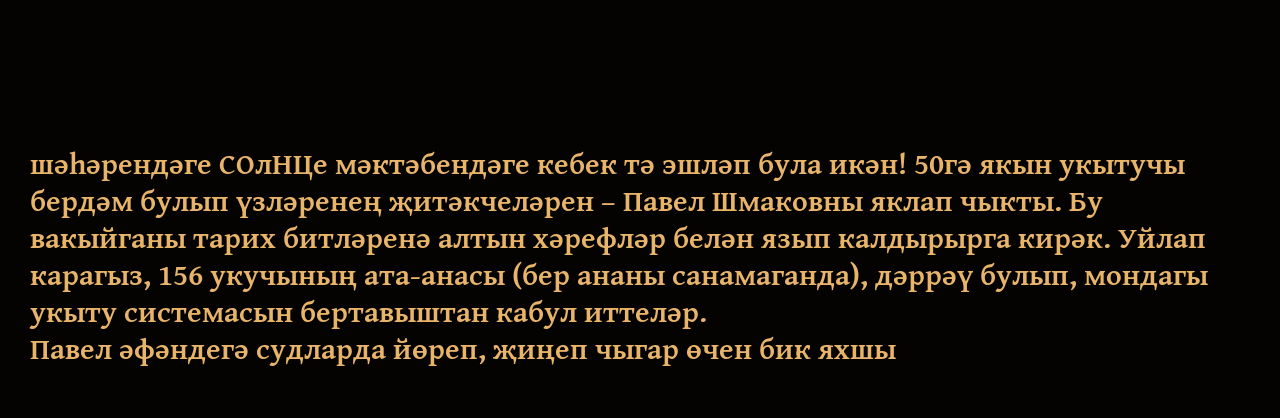шәһәрендәге СОлНЦе мәктәбендәге кебек тә эшләп була икән! 50гә якын укытучы бердәм булып үзләренең җитәкчеләрен – Павел Шмаковны яклап чыкты. Бу вакыйганы тарих битләренә алтын хәрефләр белән язып калдырырга кирәк. Уйлап карагыз, 156 укучының ата-анасы (бер ананы санамаганда), дәррәү булып, мондагы укыту системасын бертавыштан кабул иттеләр.
Павел әфәндегә судларда йөреп, җиңеп чыгар өчен бик яхшы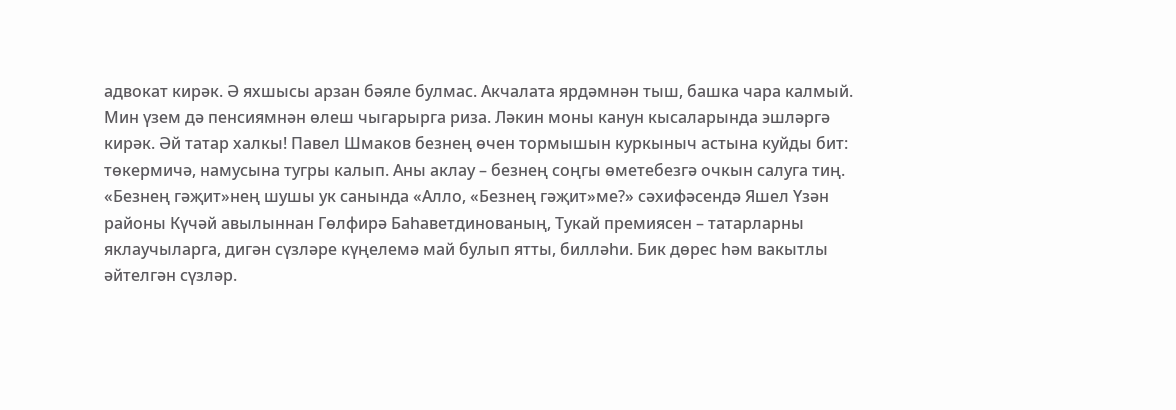адвокат кирәк. Ә яхшысы арзан бәяле булмас. Акчалата ярдәмнән тыш, башка чара калмый. Мин үзем дә пенсиямнән өлеш чыгарырга риза. Ләкин моны канун кысаларында эшләргә кирәк. Әй татар халкы! Павел Шмаков безнең өчен тормышын куркыныч астына куйды бит: төкермичә, намусына тугры калып. Аны аклау – безнең соңгы өметебезгә очкын салуга тиң.
«Безнең гәҗит»нең шушы ук санында «Алло, «Безнең гәҗит»ме?» сәхифәсендә Яшел Үзән районы Күчәй авылыннан Гөлфирә Баһаветдинованың, Тукай премиясен – татарларны яклаучыларга, дигән сүзләре күңелемә май булып ятты, билләһи. Бик дөрес һәм вакытлы әйтелгән сүзләр.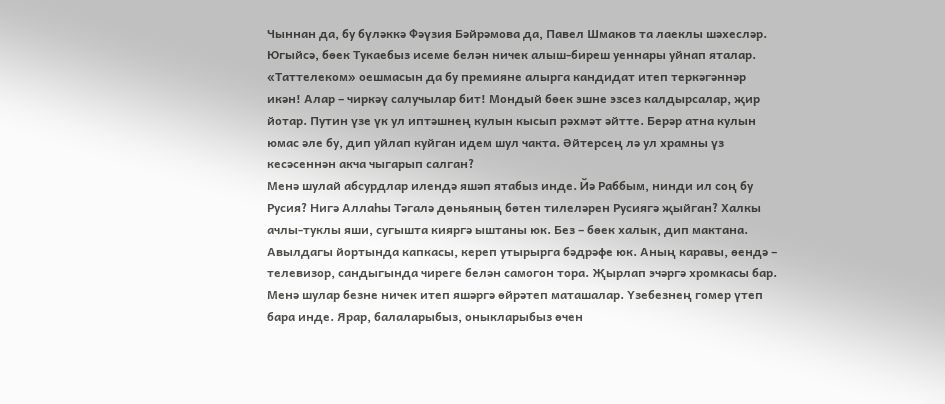Чыннан да, бу бүләккә Фәүзия Бәйрәмова да, Павел Шмаков та лаеклы шәхесләр. Югыйсә, бөек Тукаебыз исеме белән ничек алыш-биреш уеннары уйнап яталар. «Таттелеком» оешмасын да бу премияне алырга кандидат итеп теркәгәннәр икән! Алар – чиркәү салучылар бит! Мондый бөек эшне эзсез калдырсалар, җир йотар. Путин үзе үк ул иптәшнең кулын кысып рәхмәт әйтте. Берәр атна кулын юмас әле бу, дип уйлап куйган идем шул чакта. Әйтерсең лә ул храмны үз кесәсеннән акча чыгарып салган?
Менә шулай абсурдлар илендә яшәп ятабыз инде. Йә Раббым, нинди ил соң бу Русия? Нигә Аллаһы Тәгалә дөньяның бөтен тилеләрен Русиягә җыйган? Халкы ачлы-туклы яши, сугышта кияргә ыштаны юк. Без – бөек халык, дип мактана. Авылдагы йортында капкасы, кереп утырырга бәдрәфе юк. Аның каравы, өендә – телевизор, сандыгында чиреге белән самогон тора. Җырлап эчәргә хромкасы бар. Менә шулар безне ничек итеп яшәргә өйрәтеп маташалар. Үзебезнең гомер үтеп бара инде. Ярар, балаларыбыз, оныкларыбыз өчен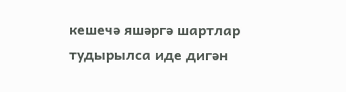кешечә яшәргә шартлар тудырылса иде дигән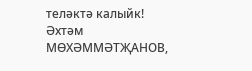теләктә калыйк!
Әхтәм МӨХӘММӘТҖАНОВ,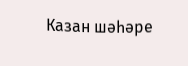Казан шәһәре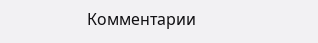Комментарии